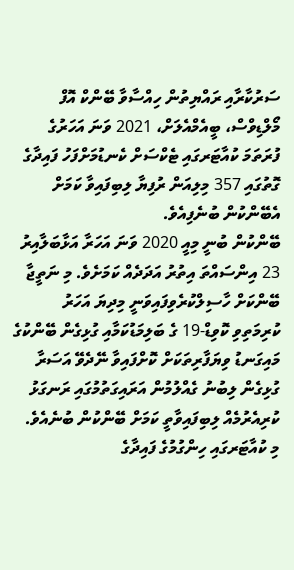ސަރުކާރާއި ރައްޔިތުން ހިއްސާވާ ބޭންކް އޮފް މޯލްޑިވްސް، ބީއެމްއެލަށް، 2021 ވަނަ އަހަރުގެ ފުރަތަމަ ކުއާޓަރގައި ޓެކްސަށް ކެނޑުމަށްފަހު ފައިދާގެ ގޮތުގައި 357 މިލިއަން ރުފިޔާ ލިބިފައިވާ ކަމަށް އެބޭންކުން ބުނެފިއެވެ.
ބޭންކުން ބުނީ މިއީ 2020 ވަނަ އަހަރާ އަޅާބަލާއިރު 23 އިންސައްތަ އިތުރު އަދަދެއް ކަމަށެވެ. މި ނަތީޖާ ބޭންކަށް ހާސިލްކުރެވިފައިވަނީ މިދިޔަ އަހަރު ކުރިމަތިވި ކޮވިޑް-19 ގެ ބަލިމަޑުކަމާއި ގުޅިގެން ބޭންކުގެ މައިގަނޑު ވިޔަފާރިތަކަށް ކޮށްފައިވާ ނޭދެވޭ އަސަރާ ގުޅިގެން ލިބުނު ގެއްލުމުން އަރައިގަތުމުގައި ރަނގަޅު ކުރިއެރުމެއް ލިބިފައިވާތީ ކަމަށް ބޭންކުން ބުނެއެވެ.
މި ކުއާޓަރގައި ހިންގުމުގެ ފައިދާގެ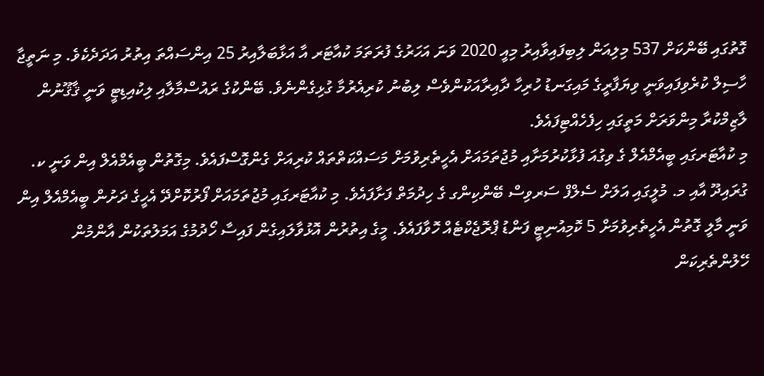ގޮތުގައި ބޭންކަށް 537 މިލިއަން ލިބިފައިވާއިރު މިއީ 2020 ވަނަ އަހަރުގެ ފުރަތަމަ ކުއާޓަރ އާ އަޅާބަލާއިރު 25 އިންސައްތަ އިތުރު އަދަދެކެވެ. މި ނަތީޖާ ހާސިލް ކުރެވިފައިވަނީ ވިޔަފާރީގެ މައިގަނޑު ހުރިހާ ދާއިރާއަކުންވެސް ލިބުނު ކުރިއެރުމާ ގުޅިގެންނެވެ. ބޭންކުގެ ރައުސްމާލާއި ލިކުއިޑިޓީ ވަނީ ޤާޤޫނުން ލާޒިމްކުރާ މިންވަރަށް މަތީގައި ހިފެހެއްޓިފައެވެ.
މި ކުއާޓަރގައި ބީއެމްއެލް ގެ ވިގުއަ ފުޅާކުރުމަށާއި މުޖުތަމައަށް އެހީތެރިވުމަށް މަސައްކަތްތައް ކުރިއަށް ގެންގޮސްފައެވެ. މިގޮތުން ބީއެމްއެލް އިން ވަނީ ކ. ގުރައިދޫ އާއި މ. މުލީގައި އަލަށް ސެލްފް ސަރވިސް ބޭންކިންގ ގެ ހިދުމަތް ފަށާފައެވެ. މި ކުއާޓަރގައި މުޖުތަމައަށް ފޯރުކޮށްދޭ އެހީގެ ދަށުން ބީއެމްއެލް އިން ވަނީ މާލީ ގޮތުން އެހީތެރިވުމަށް 5 ކޮމިއުނިޓީ ފަންޑު ޕްރޮޖެކްޓެއް ހޮވާފައެވެ. މީގެ އިތުރުން އޮޅުވާލައިގެން ފައިސާ ހޯދުމުގެ އަމަލުތަކުން އާންމުން ހޭލުންތެރިކަން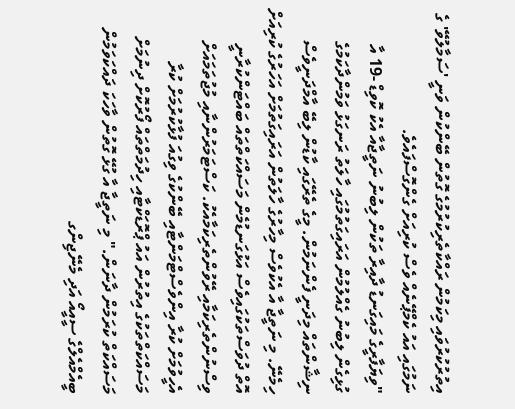އިތުރުކުރުވައި މިކަމުން ރައްކާތެރިކުރުމުގެ ގޮތުން ބޭންކުން ވަނީ 'ސަމާލުވޭ' ގެ ނަމުގައި އައު ކެމްޕޭނެއް ވެސް ކުރިއަށް ގެންގޮސްފައެވެ.
"ވިޔަފާރީގެ މައިގަނޑު ދާއިރާ ތަކުން ލިބުނު ނަތީޖާއާ އެކު ކޮވިޑް -19 އާ ގުޅިގެން ލިބުނު ގެއްލުމުން އަރައިގަތުމުގައި ހާލަތު ރަނގަޅު ވަމުންދާކަމުގެ ނިޝާންތައް މިދަނީ ފެންނަމުން. މީގެ ތެރޭގައި ކާޑުން ލިބޭ އާމްދަނީވެސް ހިމެނޭ. މި ނަތީޖާ އާ އެކުވެސް މިހާރުގެ ހާލަތުން އަރައިގަތުމަށް އަހަރުގެ ކުރިއަށް އޮތް ދުވަސްތަކުގައިވެސް އަޅުގަނޑުމެން މަސައްކަތްތައް ބައްޓަންކުރާނީ ވިސްނުންތެރިކަމާއި ރޭވުންތެރިކަމާއެކު. ކަސްޓަމަރުންނާއި މުޖުތަމައަށް އެހީވުމަށް ކުރާ އިންވެސްޓްމަންޓާއި ބޭންކުގެ ވިގުއަ ފުޅާކުރުމަށް ކުރާ މަސައްކަތްތަކުގެ އިތުރުން އައު ޕްރޮޑަކްޓާއި ހިދުމަތްތައް ފޯރުކޮށް ދިނުމަށް މަސައްކަތް ކުރަމުން ދާނަން." މި ނަތީޖާ އާ ގުޅޭ ގޮތުން ވާހަކަ ދައްކަވަމުން ބީއެމްއެލްގެ ސީއީއޯ އަދި މެނޭޖިންގ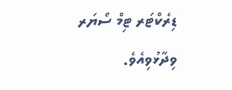ޑިރެކްޓަރ ޓިމް ސޯޔަރ ވިދާޅުވިއެވެ.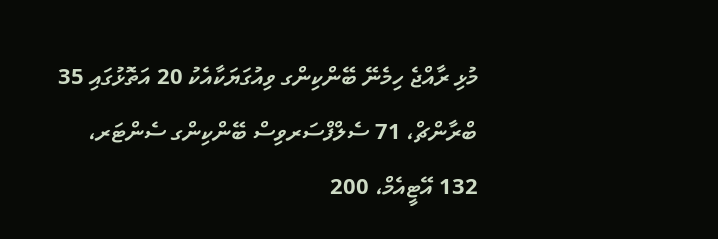މުޅި ރާއްޖެ ހިމެނޭ ބޭންކިންގ ވިއުގަޔަކާއެކު 20 އަތޮޅުގައި 35 ބްރާންޗް، 71 ސެލްފްސަރވިސް ބޭންކިންގ ސެންޓަރ، 132 އޭޓީއެމް، 200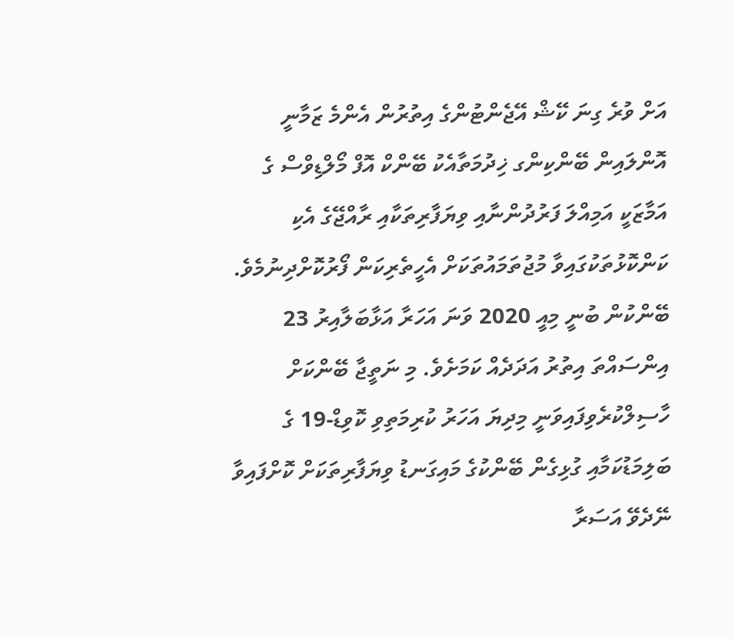އަށް ވުރެ ގިނަ ކޭޝް އޭޖެންޓުންގެ އިތުރުން އެންމެ ޒަމާނީ އޮންލައިން ބޭންކިންގ ޚިދުމަތާއެކު ބޭންކް އޮފް މޯލްޑިވްސް ގެ އަމާޒަކީ އަމިއްލަ ފަރުދުންނާއި ވިޔަފާރިތަކާއި ރާއްޖޭގެ އެކި ކަންކޮޅުތަކުގައިވާ މުޖުތަމައުތަކަށް އެހީތެރިކަން ފޯރުކޮށްދިނުމެވެ.
ބޭންކުން ބުނީ މިއީ 2020 ވަނަ އަހަރާ އަޅާބަލާއިރު 23 އިންސައްތަ އިތުރު އަދަދެއް ކަމަށެވެ. މި ނަތީޖާ ބޭންކަށް ހާސިލްކުރެވިފައިވަނީ މިދިޔަ އަހަރު ކުރިމަތިވި ކޮވިޑް-19 ގެ ބަލިމަޑުކަމާއި ގުޅިގެން ބޭންކުގެ މައިގަނޑު ވިޔަފާރިތަކަށް ކޮށްފައިވާ ނޭދެވޭ އަސަރާ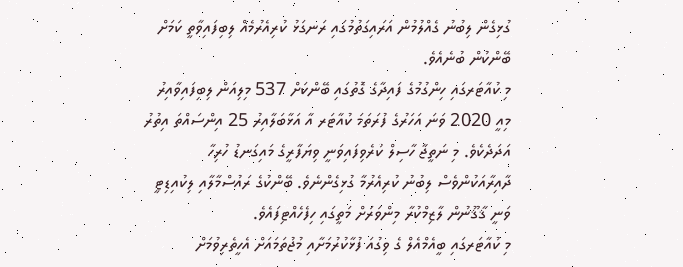ގުޅިގެން ލިބުނު ގެއްލުމުން އަރައިގަތުމުގައި ރަނގަޅު ކުރިއެރުމެއް ލިބިފައިވާތީ ކަމަށް ބޭންކުން ބުނެއެވެ.
މި ކުއާޓަރގައި ހިންގުމުގެ ފައިދާގެ ގޮތުގައި ބޭންކަށް 537 މިލިއަން ލިބިފައިވާއިރު މިއީ 2020 ވަނަ އަހަރުގެ ފުރަތަމަ ކުއާޓަރ އާ އަޅާބަލާއިރު 25 އިންސައްތަ އިތުރު އަދަދެކެވެ. މި ނަތީޖާ ހާސިލް ކުރެވިފައިވަނީ ވިޔަފާރީގެ މައިގަނޑު ހުރިހާ ދާއިރާއަކުންވެސް ލިބުނު ކުރިއެރުމާ ގުޅިގެންނެވެ. ބޭންކުގެ ރައުސްމާލާއި ލިކުއިޑިޓީ ވަނީ ޤާޤޫނުން ލާޒިމްކުރާ މިންވަރަށް މަތީގައި ހިފެހެއްޓިފައެވެ.
މި ކުއާޓަރގައި ބީއެމްއެލް ގެ ވިގުއަ ފުޅާކުރުމަށާއި މުޖުތަމައަށް އެހީތެރިވުމަށް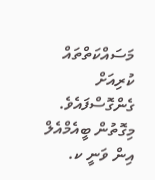މަސައްކަތްތައް ކުރިއަށް ގެންގޮސްފައެވެ. މިގޮތުން ބީއެމްއެލް އިން ވަނީ ކ.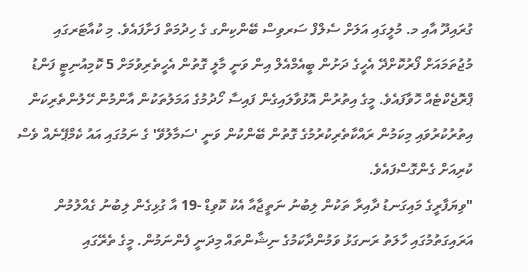ގުރައިދޫ އާއި މ. މުލީގައި އަލަށް ސެލްފް ސަރވިސް ބޭންކިންގ ގެ ހިދުމަތް ފަށާފައެވެ. މި ކުއާޓަރގައި މުޖުތަމައަށް ފޯރުކޮށްދޭ އެހީގެ ދަށުން ބީއެމްއެލް އިން ވަނީ މާލީ ގޮތުން އެހީތެރިވުމަށް 5 ކޮމިއުނިޓީ ފަންޑު ޕްރޮޖެކްޓެއް ހޮވާފައެވެ. މީގެ އިތުރުން އޮޅުވާލައިގެން ފައިސާ ހޯދުމުގެ އަމަލުތަކުން އާންމުން ހޭލުންތެރިކަން އިތުރުކުރުވައި މިކަމުން ރައްކާތެރިކުރުމުގެ ގޮތުން ބޭންކުން ވަނީ 'ސަމާލުވޭ' ގެ ނަމުގައި އައު ކެމްޕޭނެއް ވެސް ކުރިއަށް ގެންގޮސްފައެވެ.
"ވިޔަފާރީގެ މައިގަނޑު ދާއިރާ ތަކުން ލިބުނު ނަތީޖާއާ އެކު ކޮވިޑް -19 އާ ގުޅިގެން ލިބުނު ގެއްލުމުން އަރައިގަތުމުގައި ހާލަތު ރަނގަޅު ވަމުންދާކަމުގެ ނިޝާންތައް މިދަނީ ފެންނަމުން. މީގެ ތެރޭގައި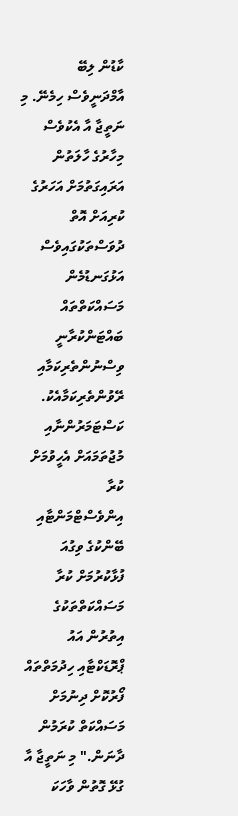ކާޑުން ލިބޭ އާމްދަނީވެސް ހިމެނޭ. މި ނަތީޖާ އާ އެކުވެސް މިހާރުގެ ހާލަތުން އަރައިގަތުމަށް އަހަރުގެ ކުރިއަށް އޮތް ދުވަސްތަކުގައިވެސް އަޅުގަނޑުމެން މަސައްކަތްތައް ބައްޓަންކުރާނީ ވިސްނުންތެރިކަމާއި ރޭވުންތެރިކަމާއެކު. ކަސްޓަމަރުންނާއި މުޖުތަމައަށް އެހީވުމަށް ކުރާ އިންވެސްޓްމަންޓާއި ބޭންކުގެ ވިގުއަ ފުޅާކުރުމަށް ކުރާ މަސައްކަތްތަކުގެ އިތުރުން އައު ޕްރޮޑަކްޓާއި ހިދުމަތްތައް ފޯރުކޮށް ދިނުމަށް މަސައްކަތް ކުރަމުން ދާނަން." މި ނަތީޖާ އާ ގުޅޭ ގޮތުން ވާހަކަ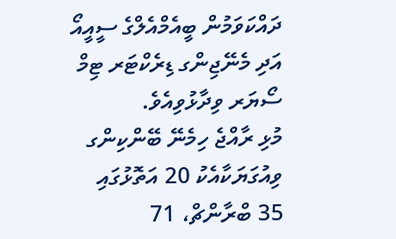ދައްކަވަމުން ބީއެމްއެލްގެ ސީއީއޯ އަދި މެނޭޖިންގ ޑިރެކްޓަރ ޓިމް ސޯޔަރ ވިދާޅުވިއެވެ.
މުޅި ރާއްޖެ ހިމެނޭ ބޭންކިންގ ވިއުގަޔަކާއެކު 20 އަތޮޅުގައި 35 ބްރާންޗް، 71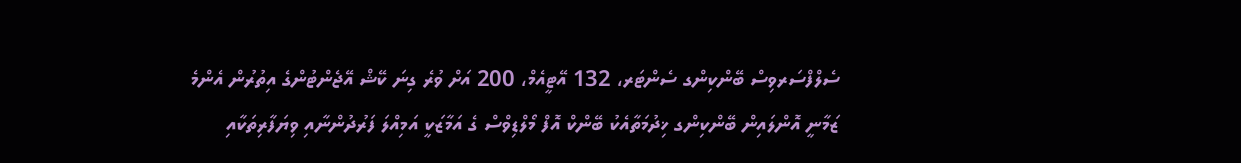ސެލްފްސަރވިސް ބޭންކިންގ ސެންޓަރ، 132 އޭޓީއެމް، 200 އަށް ވުރެ ގިނަ ކޭޝް އޭޖެންޓުންގެ އިތުރުން އެންމެ ޒަމާނީ އޮންލައިން ބޭންކިންގ ޚިދުމަތާއެކު ބޭންކް އޮފް މޯލްޑިވްސް ގެ އަމާޒަކީ އަމިއްލަ ފަރުދުންނާއި ވިޔަފާރިތަކާއި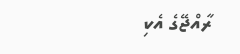ރާއްޖޭގެ އެކި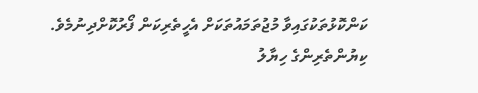ކަންކޮޅުތަކުގައިވާ މުޖުތަމައުތަކަށް އެހީތެރިކަން ފޯރުކޮށްދިނުމެވެ.
ކިޔުންތެރިންގެ ހިޔާލު